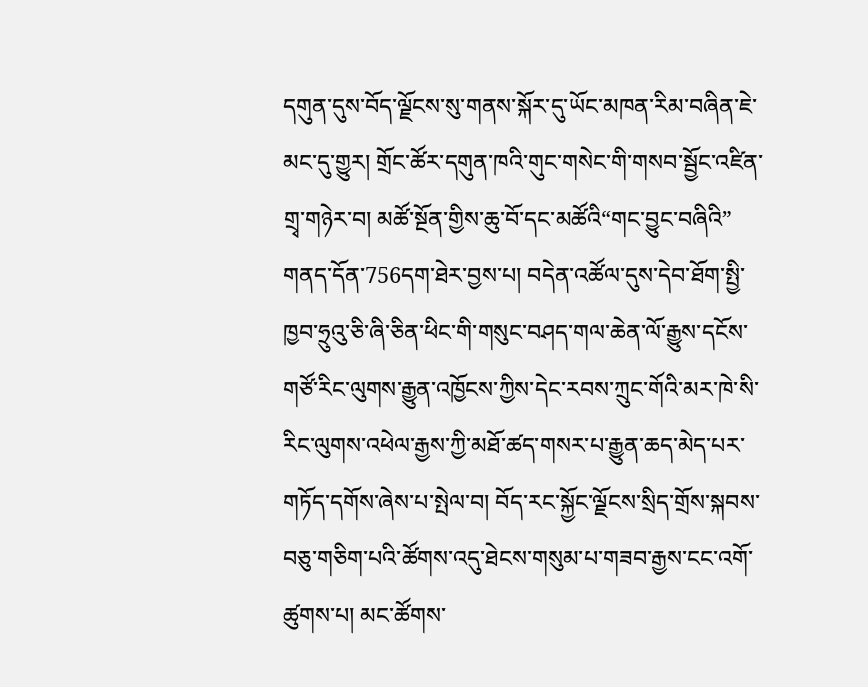དགུན་དུས་བོད་ལྗོངས་སུ་གནས་སྐོར་དུ་ཡོང་མཁན་རིམ་བཞིན་ཇེ་མང་དུ་གྱུར། གྲོང་ཚོར་དགུན་ཁའི་གུང་གསེང་གི་གསབ་སྦྱོང་འཛིན་གྲྭ་གཉེར་བ། མཚོ་སྔོན་གྱིས་ཆུ་བོ་དང་མཚོའི“གང་བྱུང་བཞིའི” གནད་དོན་756དག་ཐེར་བྱས་པ། བདེན་འཚོལ་དུས་དེབ་ཐོག་སྤྱི་ཁྱབ་ཧྲུའུ་ཅི་ཞི་ཅིན་ཕིང་གི་གསུང་བཤད་གལ་ཆེན་ལོ་རྒྱུས་དངོས་གཙོ་རིང་ལུགས་རྒྱུན་འཁྱོངས་ཀྱིས་དེང་རབས་ཀྲུང་གོའི་མར་ཁེ་སི་རིང་ལུགས་འཕེལ་རྒྱས་ཀྱི་མཐོ་ཚད་གསར་པ་རྒྱུན་ཆད་མེད་པར་གཏོད་དགོས་ཞེས་པ་སྤེལ་བ། བོད་རང་སྐྱོང་ལྗོངས་སྲིད་གྲོས་སྐབས་བཅུ་གཅིག་པའི་ཚོགས་འདུ་ཐེངས་གསུམ་པ་གཟབ་རྒྱས་ངང་འགོ་ཚུགས་པ། མང་ཚོགས་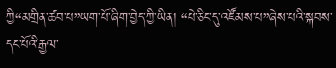ཀྱི“མགྲིན་ཚབ་པ”ཡག་པོ་ཞིག་བྱེད་ཀྱི་ཡིན། “པེ་ཅིང་དུ་འཛོམས་པ”ཞེས་པའི་སྐབས་དང་པོའི་རྒྱལ་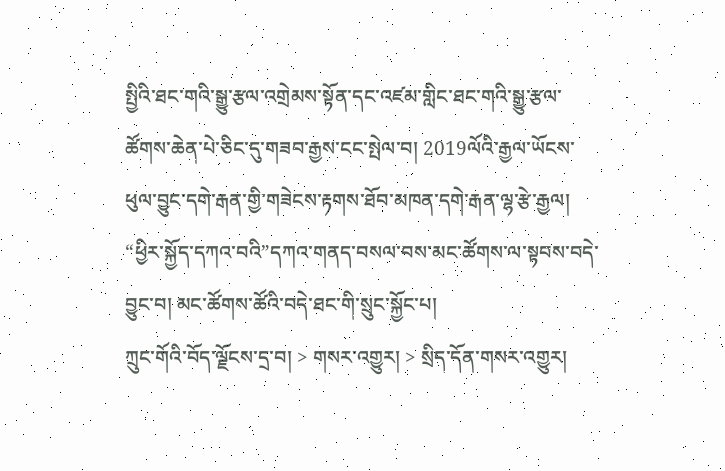སྤྱིའི་ཐང་གའི་སྒྱུ་རྩལ་འགྲེམས་སྟོན་དང་འཛམ་གླིང་ཐང་གའི་སྒྱུ་རྩལ་ཚོགས་ཆེན་པེ་ཅིང་དུ་གཟབ་རྒྱས་ངང་སྤེལ་བ། 2019ལོའི་རྒྱལ་ཡོངས་ཕུལ་བྱུང་དགེ་རྒན་གྱི་གཟེངས་རྟགས་ཐོབ་མཁན་དགེ་རྒན་ལྷ་རྩེ་རྒྱལ། “ཕྱིར་སྐྱོད་དཀའ་བའི”དཀའ་གནད་བསལ་བས་མང་ཚོགས་ལ་སྟབས་བདེ་བྱུང་བ། མང་ཚོགས་ཚོའི་བདེ་ཐང་གི་སྲུང་སྐྱོང་པ།
ཀྲུང་གོའི་བོད་ལྗོངས་དྲ་བ། > གསར་འགྱུར། > སྲིད་དོན་གསར་འགྱུར།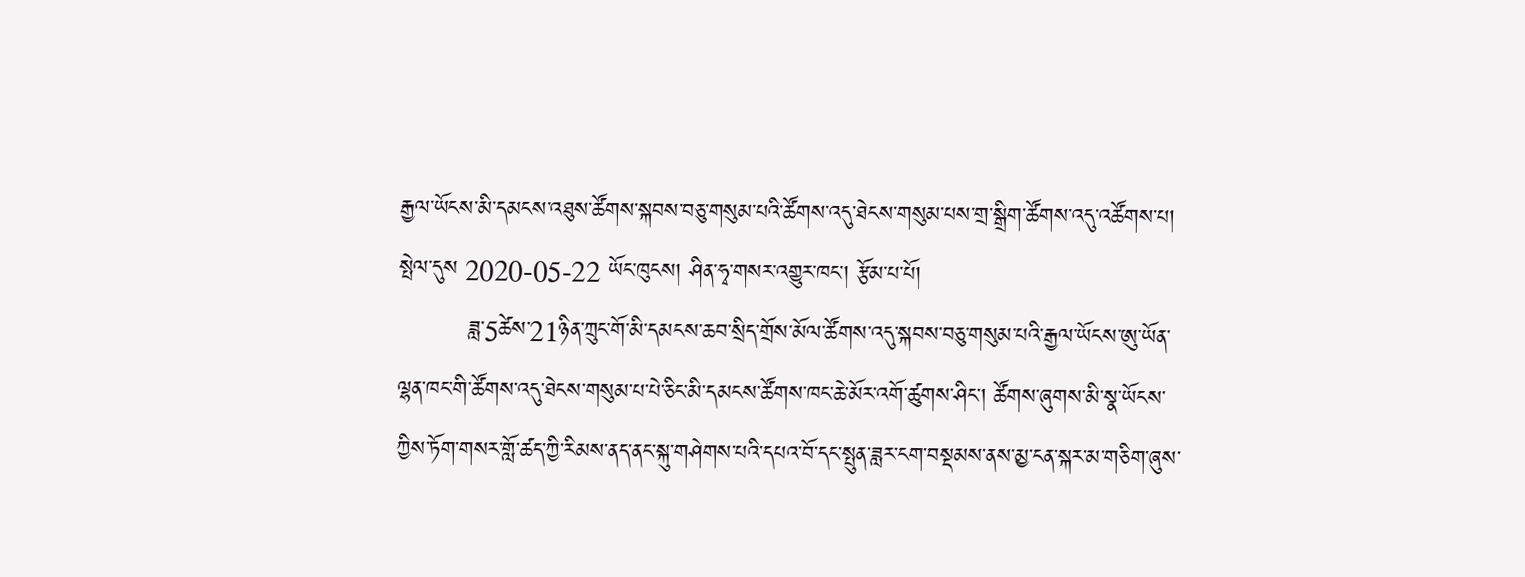རྒྱལ་ཡོངས་མི་དམངས་འཐུས་ཚོགས་སྐབས་བཅུ་གསུམ་པའི་ཚོགས་འདུ་ཐེངས་གསུམ་པས་གྲ་སྒྲིག་ཚོགས་འདུ་འཚོགས་པ།
སྤེལ་དུས 2020-05-22 ཡོང་ཁུངས། ཤིན་ཧྭ་གསར་འགྱུར་ཁང་། རྩོམ་པ་པོ།
         ཟླ་5ཚེས་21ཉིན་ཀྲུང་གོ་མི་དམངས་ཆབ་སྲིད་གྲོས་མོལ་ཚོགས་འདུ་སྐབས་བཅུ་གསུམ་པའི་རྒྱལ་ཡོངས་ཨུ་ཡོན་ལྷན་ཁང་གི་ཚོགས་འདུ་ཐེངས་གསུམ་པ་པེ་ཅིང་མི་དམངས་ཚོགས་ཁང་ཆེ་མོར་འགོ་ཚུགས་ཤིང་། ཚོགས་ཞུགས་མི་སྣ་ཡོངས་ཀྱིས་ཏོག་གསར་གློ་ཚད་ཀྱི་རིམས་ནད་ནང་སྐུ་གཤེགས་པའི་དཔའ་བོ་དང་སྤུན་ཟླར་ངག་བསྡམས་ནས་མྱ་ངན་སྐར་མ་གཅིག་ཞུས་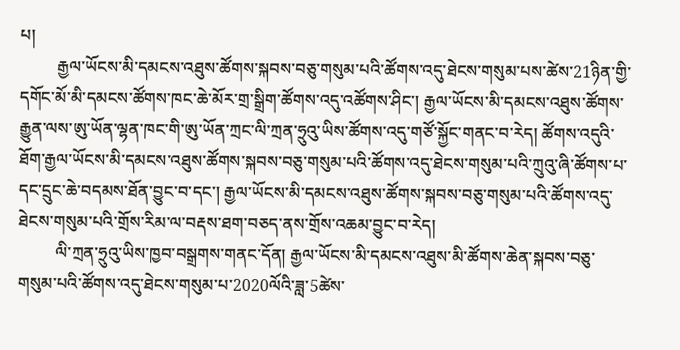པ།
         རྒྱལ་ཡོངས་མི་དམངས་འཐུས་ཚོགས་སྐབས་བཅུ་གསུམ་པའི་ཚོགས་འདུ་ཐེངས་གསུམ་པས་ཚེས་21ཉིན་གྱི་དགོང་མོ་མི་དམངས་ཚོགས་ཁང་ཆེ་མོར་གྲ་སྒྲིག་ཚོགས་འདུ་འཚོགས་ཤིང་། རྒྱལ་ཡོངས་མི་དམངས་འཐུས་ཚོགས་རྒྱུན་ལས་ཨུ་ཡོན་ལྷན་ཁང་གི་ཨུ་ཡོན་ཀྲང་ལི་ཀྲན་ཧྲུའུ་ཡིས་ཚོགས་འདུ་གཙོ་སྐྱོང་གནང་བ་རེད། ཚོགས་འདུའི་ཐོག་རྒྱལ་ཡོངས་མི་དམངས་འཐུས་ཚོགས་སྐབས་བཅུ་གསུམ་པའི་ཚོགས་འདུ་ཐེངས་གསུམ་པའི་ཀྲུའུ་ཞི་ཚོགས་པ་དང་དྲུང་ཆེ་བདམས་ཐོན་བྱུང་བ་དང་། རྒྱལ་ཡོངས་མི་དམངས་འཐུས་ཚོགས་སྐབས་བཅུ་གསུམ་པའི་ཚོགས་འདུ་ཐེངས་གསུམ་པའི་གྲོས་རིམ་ལ་བརྡས་ཐག་བཅད་ནས་གྲོས་འཆམ་བྱུང་བ་རེད།
         ལི་ཀྲན་ཧྲུའུ་ཡིས་ཁྱབ་བསྒྲགས་གནང་དོན། རྒྱལ་ཡོངས་མི་དམངས་འཐུས་མི་ཚོགས་ཆེན་སྐབས་བཅུ་གསུམ་པའི་ཚོགས་འདུ་ཐེངས་གསུམ་པ་2020ལོའི་ཟླ་5ཚེས་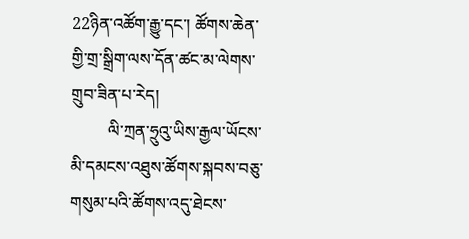22ཉིན་འཚོག་རྒྱུ་དང་། ཚོགས་ཆེན་གྱི་གྲ་སྒྲིག་ལས་དོན་ཚང་མ་ལེགས་གྲུབ་ཟིན་པ་རེད།
         ལི་ཀྲན་ཧྲུའུ་ཡིས་རྒྱལ་ཡོངས་མི་དམངས་འཐུས་ཚོགས་སྐབས་བཅུ་གསུམ་པའི་ཚོགས་འདུ་ཐེངས་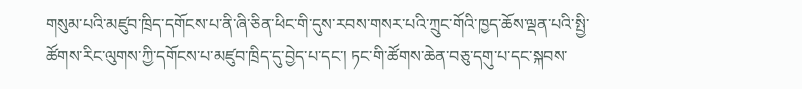གསུམ་པའི་མཛུབ་ཁྲིད་དགོངས་པ་ནི་ཞི་ཅིན་ཕིང་གི་དུས་རབས་གསར་པའི་ཀྲུང་གོའི་ཁྱད་ཆོས་ལྡན་པའི་སྤྱི་ཚོགས་རིང་ལུགས་ཀྱི་དགོངས་པ་མཛུབ་ཁྲིད་དུ་བྱེད་པ་དང་། ཏང་གི་ཚོགས་ཆེན་བཅུ་དགུ་པ་དང་སྐབས་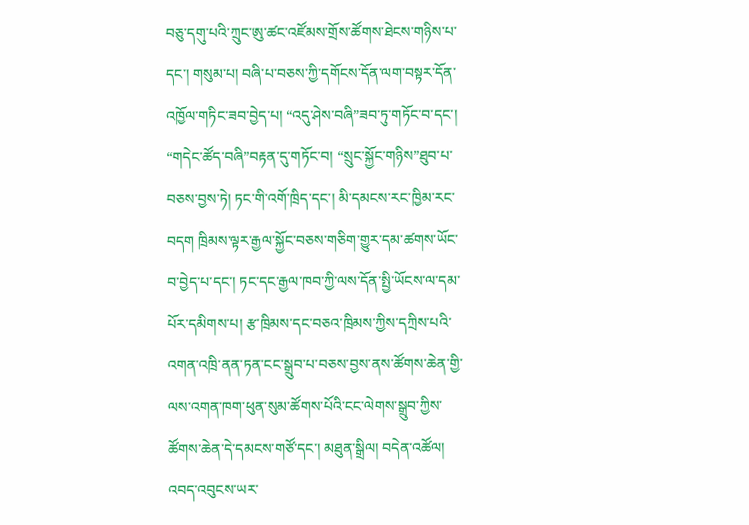བཅུ་དགུ་པའི་ཀྲུང་ཨུ་ཚང་འཛོམས་གྲོས་ཚོགས་ཐེངས་གཉིས་པ་དང་། གསུམ་པ། བཞི་པ་བཅས་ཀྱི་དགོངས་དོན་ལག་བསྟར་དོན་འཁྱོལ་གཏིང་ཟབ་བྱེད་པ། “འདུ་ཤེས་བཞི”ཟབ་ཏུ་གཏོང་བ་དང་། “གདེང་ཚོད་བཞི”བརྟན་དུ་གཏོང་བ། “སྲུང་སྐྱོང་གཉིས”ཐུབ་པ་བཅས་བྱས་ཏེ། ཏང་གི་འགོ་ཁྲིད་དང་། མི་དམངས་རང་ཁྱིམ་རང་བདག ཁྲིམས་ལྟར་རྒྱལ་སྐྱོང་བཅས་གཅིག་གྱུར་དམ་ཚགས་ཡོང་བ་བྱེད་པ་དང་། ཏང་དང་རྒྱལ་ཁབ་ཀྱི་ལས་དོན་སྤྱི་ཡོངས་ལ་དམ་པོར་དམིགས་པ། རྩ་ཁྲིམས་དང་བཅའ་ཁྲིམས་ཀྱིས་དཀྲིས་པའི་འགན་འཁྲི་ནན་ཏན་ངང་སྒྲུབ་པ་བཅས་བྱས་ནས་ཚོགས་ཆེན་གྱི་ལས་འགན་ཁག་ཕུན་སུམ་ཚོགས་པོའི་ངང་ལེགས་སྒྲུབ་ཀྱིས་ཚོགས་ཆེན་དེ་དམངས་གཙོ་དང་། མཐུན་སྒྲིལ། བདེན་འཚོལ། འབད་འབུངས་ཡར་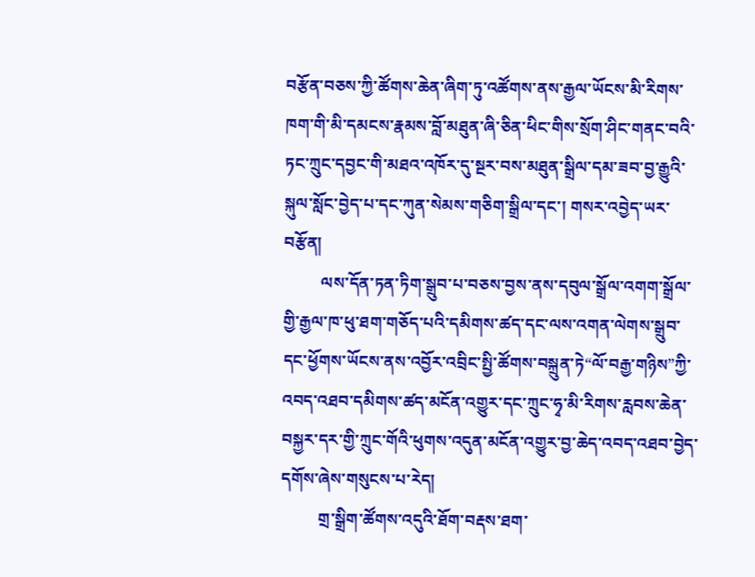བརྩོན་བཅས་ཀྱི་ཚོགས་ཆེན་ཞིག་ཏུ་འཚོགས་ནས་རྒྱལ་ཡོངས་མི་རིགས་ཁག་གི་མི་དམངས་རྣམས་བློ་མཐུན་ཞི་ཅིན་ཕིང་གིས་སྲོག་ཤིང་གནང་བའི་ཏང་ཀྲུང་དབྱང་གི་མཐའ་འཁོར་དུ་སྔར་བས་མཐུན་སྒྲིལ་དམ་ཟབ་བྱ་རྒྱུའི་སྐུལ་སློང་བྱེད་པ་དང་ཀུན་སེམས་གཅིག་སྒྲིལ་དང་། གསར་འབྱེད་ཡར་བརྩོན།
         ལས་དོན་ཏན་ཏིག་སྒྲུབ་པ་བཅས་བྱས་ནས་དབུལ་སྒྲོལ་འགག་སྒྲོལ་གྱི་རྒྱལ་ཁ་ཕུ་ཐག་གཅོད་པའི་དམིགས་ཚད་དང་ལས་འགན་ལེགས་སྒྲུབ་དང་ཕྱོགས་ཡོངས་ནས་འབྱོར་འབྲིང་སྤྱི་ཚོགས་བསྐྲུན་ཏེ“ལོ་བརྒྱ་གཉིས”ཀྱི་འབད་འཐབ་དམིགས་ཚད་མངོན་འགྱུར་དང་ཀྲུང་ཧྭ་མི་རིགས་རླབས་ཆེན་བསྐྱར་དར་གྱི་ཀྲུང་གོའི་ཕུགས་འདུན་མངོན་འགྱུར་བྱ་ཆེད་འབད་འཐབ་བྱེད་དགོས་ཞེས་གསུངས་པ་རེད།
         གྲ་སྒྲིག་ཚོགས་འདུའི་ཐོག་བརྡས་ཐག་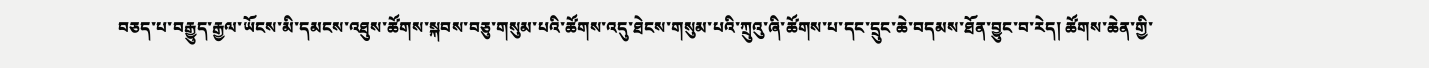བཅད་པ་བརྒྱུད་རྒྱལ་ཡོངས་མི་དམངས་འཐུས་ཚོགས་སྐབས་བཅུ་གསུམ་པའི་ཚོགས་འདུ་ཐེངས་གསུམ་པའི་ཀྲུའུ་ཞི་ཚོགས་པ་དང་དྲུང་ཆེ་བདམས་ཐོན་བྱུང་བ་རེད། ཚོགས་ཆེན་གྱི་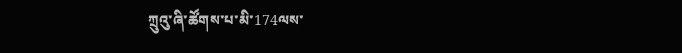ཀྲུའུ་ཞི་ཚོགས་པ་མི་174ལས་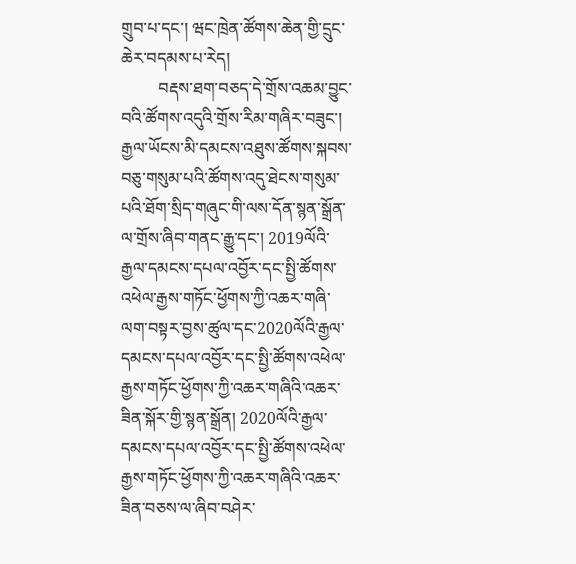གྲུབ་པ་དང་། ཝང་ཁྲེན་ཚོགས་ཆེན་གྱི་དྲུང་ཆེར་བདམས་པ་རེད།
         བརྡས་ཐག་བཅད་དེ་གྲོས་འཆམ་བྱུང་བའི་ཚོགས་འདུའི་གྲོས་རིམ་གཞིར་བཟུང་། རྒྱལ་ཡོངས་མི་དམངས་འཐུས་ཚོགས་སྐབས་བཅུ་གསུམ་པའི་ཚོགས་འདུ་ཐེངས་གསུམ་པའི་ཐོག་སྲིད་གཞུང་གི་ལས་དོན་སྙན་སྒྲོན་ལ་གྲོས་ཞིབ་གནང་རྒྱུ་དང་། 2019ལོའི་རྒྱལ་དམངས་དཔལ་འབྱོར་དང་སྤྱི་ཚོགས་འཕེལ་རྒྱས་གཏོང་ཕྱོགས་ཀྱི་འཆར་གཞི་ལག་བསྟར་བྱས་ཚུལ་དང་2020ལོའི་རྒྱལ་དམངས་དཔལ་འབྱོར་དང་སྤྱི་ཚོགས་འཕེལ་རྒྱས་གཏོང་ཕྱོགས་ཀྱི་འཆར་གཞིའི་འཆར་ཟིན་སྐོར་གྱི་སྙན་སྒྲོན། 2020ལོའི་རྒྱལ་དམངས་དཔལ་འབྱོར་དང་སྤྱི་ཚོགས་འཕེལ་རྒྱས་གཏོང་ཕྱོགས་ཀྱི་འཆར་གཞིའི་འཆར་ཟིན་བཅས་ལ་ཞིབ་བཤེར་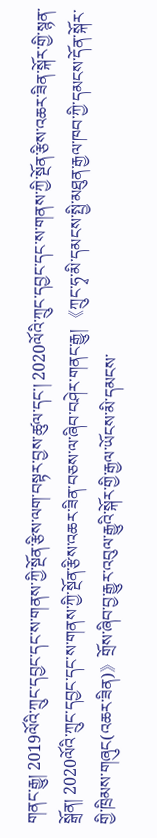གནང་རྒྱུ། 2019ལོའི་ཀྲུང་དབྱང་དང་ས་གནས་ཀྱི་སྔོན་རྩིས་ལག་བསྟར་བྱས་ཚུལ་དང་། 2020ལོའི་ཀྲུང་དབྱང་དང་ས་གནས་ཀྱི་སྔོན་རྩིས་འཆར་ཟིན་སྐོར་གྱི་སྙན་སྒྲོན། 2020ལོའི་ཀྲུང་དབྱང་དང་ས་གནས་ཀྱི་སྔོན་རྩིས་འཆར་ཟིན་བཅས་ལ་ཞིབ་བཤེར་གནང་རྒྱུ། 《ཀྲུང་ཧྭ་མི་དམངས་སྤྱི་མཐུན་རྒྱལ་ཁབ་ཀྱི་དམངས་དོན་སྐོར་གྱི་ཁྲིམས་གཞུང(འཆར་ཟིན)》གྲོས་ཞིབ་བྱ་རྒྱུར་འབུལ་རྒྱུའི་སྐོར་གྱི་རྒྱལ་ཡོངས་མི་དམངས་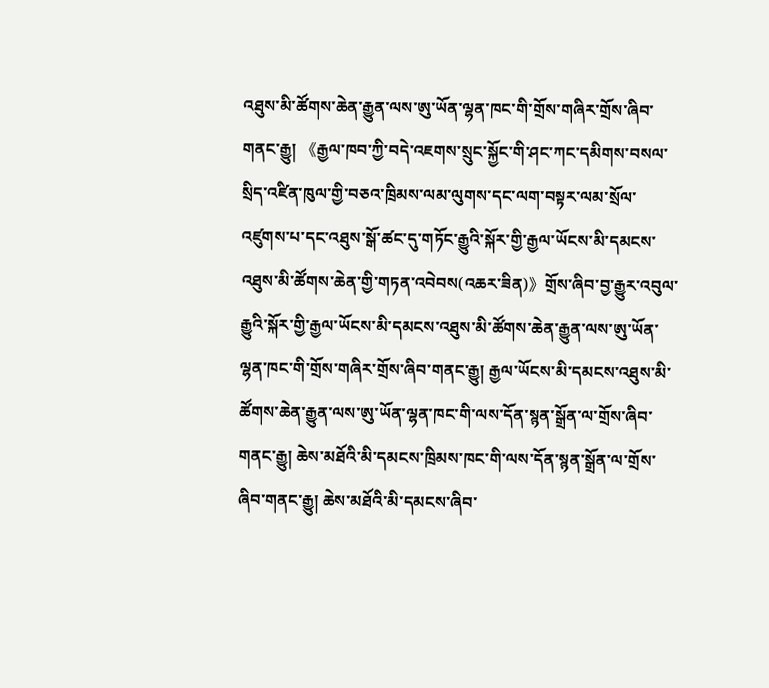འཐུས་མི་ཚོགས་ཆེན་རྒྱུན་ལས་ཨུ་ཡོན་ལྷན་ཁང་གི་གྲོས་གཞིར་གྲོས་ཞིབ་གནང་རྒྱུ། 《རྒྱལ་ཁབ་ཀྱི་བདེ་འཇགས་སྲུང་སྐྱོང་གི་ཤང་ཀང་དམིགས་བསལ་སྲིད་འཛིན་ཁུལ་གྱི་བཅའ་ཁྲིམས་ལམ་ལུགས་དང་ལག་བསྟར་ལམ་སྲོལ་འཛུགས་པ་དང་འཐུས་སྒོ་ཚང་དུ་གཏོང་རྒྱུའི་སྐོར་གྱི་རྒྱལ་ཡོངས་མི་དམངས་འཐུས་མི་ཚོགས་ཆེན་གྱི་གཏན་འབེབས(འཆར་ཟིན)》གྲོས་ཞིབ་བྱ་རྒྱུར་འབུལ་རྒྱུའི་སྐོར་གྱི་རྒྱལ་ཡོངས་མི་དམངས་འཐུས་མི་ཚོགས་ཆེན་རྒྱུན་ལས་ཨུ་ཡོན་ལྷན་ཁང་གི་གྲོས་གཞིར་གྲོས་ཞིབ་གནང་རྒྱུ། རྒྱལ་ཡོངས་མི་དམངས་འཐུས་མི་ཚོགས་ཆེན་རྒྱུན་ལས་ཨུ་ཡོན་ལྷན་ཁང་གི་ལས་དོན་སྙན་སྒྲོན་ལ་གྲོས་ཞིབ་གནང་རྒྱུ། ཆེས་མཐོའི་མི་དམངས་ཁྲིམས་ཁང་གི་ལས་དོན་སྙན་སྒྲོན་ལ་གྲོས་ཞིབ་གནང་རྒྱུ། ཆེས་མཐོའི་མི་དམངས་ཞིབ་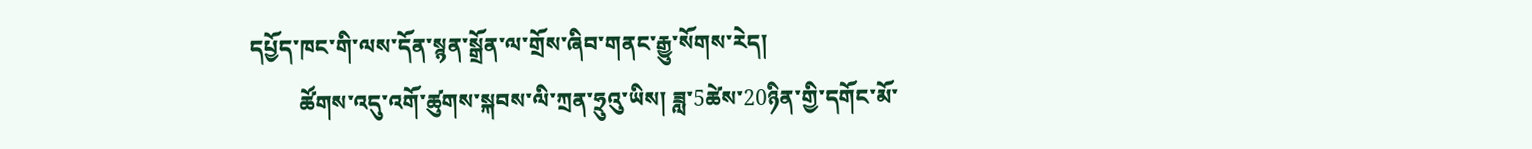དཔྱོད་ཁང་གི་ལས་དོན་སྙན་སྒྲོན་ལ་གྲོས་ཞིབ་གནང་རྒྱུ་སོགས་རེད།
         ཚོགས་འདུ་འགོ་ཚུགས་སྐབས་ལི་ཀྲན་ཧྲུའུ་ཡིས། ཟླ་5ཚེས་20ཉིན་གྱི་དགོང་མོ་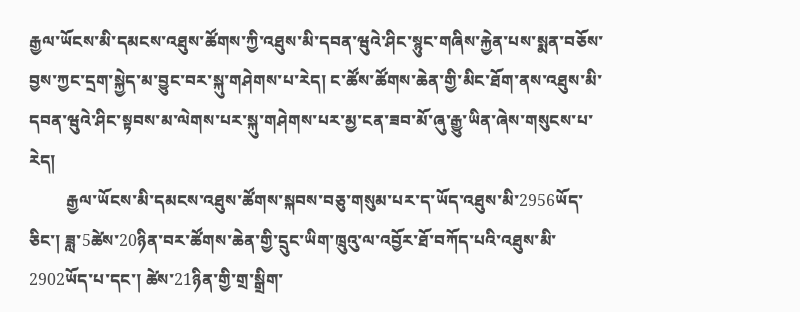རྒྱལ་ཡོངས་མི་དམངས་འཐུས་ཚོགས་ཀྱི་འཐུས་མི་དབན་ཝུའེ་ཤིང་སྙུང་གཞིས་རྐྱེན་པས་སྨན་བཅོས་བྱས་ཀྱང་དྲག་སྐྱེད་མ་བྱུང་བར་སྐུ་གཤེགས་པ་རེད། ང་ཚོས་ཚོགས་ཆེན་གྱི་མིང་ཐོག་ནས་འཐུས་མི་དབན་ཝུའེ་ཤིང་སྟབས་མ་ལེགས་པར་སྐུ་གཤེགས་པར་མྱ་ངན་ཟབ་མོ་ཞུ་རྒྱུ་ཡིན་ཞེས་གསུངས་པ་རེད།
         རྒྱལ་ཡོངས་མི་དམངས་འཐུས་ཚོགས་སྐབས་བཅུ་གསུམ་པར་ད་ཡོད་འཐུས་མི་2956ཡོད་ཅིང་། ཟླ་5ཚེས་20ཉིན་བར་ཚོགས་ཆེན་གྱི་དྲུང་ཡིག་ཁྲུའུ་ལ་འབྱོར་ཐོ་བཀོད་པའི་འཐུས་མི་2902ཡོད་པ་དང་། ཚེས་21ཉིན་གྱི་གྲ་སྒྲིག་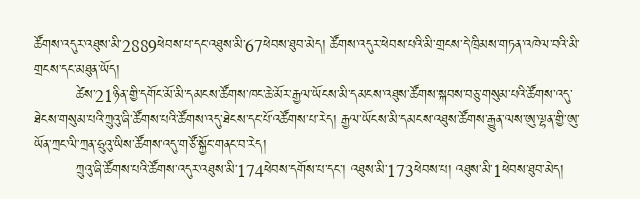ཚོགས་འདུར་འཐུས་མི་2889ཕེབས་པ་དང་འཐུས་མི་67ཕེབས་ཐུབ་མེད། ཚོགས་འདུར་ཕེབས་པའི་མི་གྲངས་དེ་ཁྲིམས་གཏན་འཁེལ་བའི་མི་གྲངས་དང་མཐུན་ཡོད།
         ཚེས་21ཉིན་གྱི་དགོང་མོ་མི་དམངས་ཚོགས་ཁང་ཆེ་མོར་རྒྱལ་ཡོངས་མི་དམངས་འཐུས་ཚོགས་སྐབས་བཅུ་གསུམ་པའི་ཚོགས་འདུ་ཐེངས་གསུམ་པའི་ཀྲུའུ་ཞི་ཚོགས་པའི་ཚོགས་འདུ་ཐེངས་དང་པོ་འཚོགས་པ་རེད། རྒྱལ་ཡོངས་མི་དམངས་འཐུས་ཚོགས་རྒྱུན་ལས་ཨུ་ལྷན་གྱི་ཨུ་ཡོན་ཀྲང་ལི་ཀྲན་ཧྲུའུ་ཡིས་ཚོགས་འདུ་གཙོ་སྐྱོང་གནང་བ་རེད།
         ཀྲུའུ་ཞི་ཚོགས་པའི་ཚོགས་འདུར་འཐུས་མི་174ཕེབས་དགོས་པ་དང་། འཐུས་མི་173ཕེབས་པ། འཐུས་མི་1ཕེབས་ཐུབ་མེད།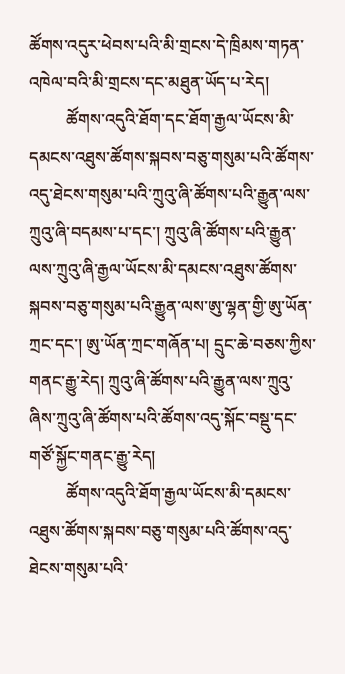ཚོགས་འདུར་ཕེབས་པའི་མི་གྲངས་དེ་ཁྲིམས་གཏན་འཁེལ་བའི་མི་གྲངས་དང་མཐུན་ཡོད་པ་རེད།
         ཚོགས་འདུའི་ཐོག་དང་ཐོག་རྒྱལ་ཡོངས་མི་དམངས་འཐུས་ཚོགས་སྐབས་བཅུ་གསུམ་པའི་ཚོགས་འདུ་ཐེངས་གསུམ་པའི་ཀྲུའུ་ཞི་ཚོགས་པའི་རྒྱུན་ལས་ཀྲུའུ་ཞི་བདམས་པ་དང་། ཀྲུའུ་ཞི་ཚོགས་པའི་རྒྱུན་ལས་ཀྲུའུ་ཞི་རྒྱལ་ཡོངས་མི་དམངས་འཐུས་ཚོགས་སྐབས་བཅུ་གསུམ་པའི་རྒྱུན་ལས་ཨུ་ལྷན་གྱི་ཨུ་ཡོན་ཀྲང་དང་། ཨུ་ཡོན་ཀྲང་གཞོན་པ། དྲུང་ཆེ་བཅས་ཀྱིས་གནང་རྒྱུ་རེད། ཀྲུའུ་ཞི་ཚོགས་པའི་རྒྱུན་ལས་ཀྲུའུ་ཞིས་ཀྲུའུ་ཞི་ཚོགས་པའི་ཚོགས་འདུ་སྐོང་བསྡུ་དང་གཙོ་སྐྱོང་གནང་རྒྱུ་རེད།
         ཚོགས་འདུའི་ཐོག་རྒྱལ་ཡོངས་མི་དམངས་འཐུས་ཚོགས་སྐབས་བཅུ་གསུམ་པའི་ཚོགས་འདུ་ཐེངས་གསུམ་པའི་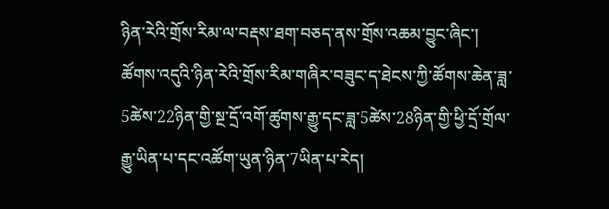ཉིན་རེའི་གྲོས་རིམ་ལ་བརྡས་ཐག་བཅད་ནས་གྲོས་འཆམ་བྱུང་ཞིང་། ཚོགས་འདུའི་ཉིན་རེའི་གྲོས་རིམ་གཞིར་བཟུང་ད་ཐེངས་ཀྱི་ཚོགས་ཆེན་ཟླ་5ཚེས་22ཉིན་གྱི་སྔ་དྲོ་འགོ་ཚུགས་རྒྱུ་དང་ཟླ་5ཚེས་28ཉིན་གྱི་ཕྱི་དྲོ་གྲོལ་རྒྱུ་ཡིན་པ་དང་འཚོག་ཡུན་ཉིན་7ཡིན་པ་རེད།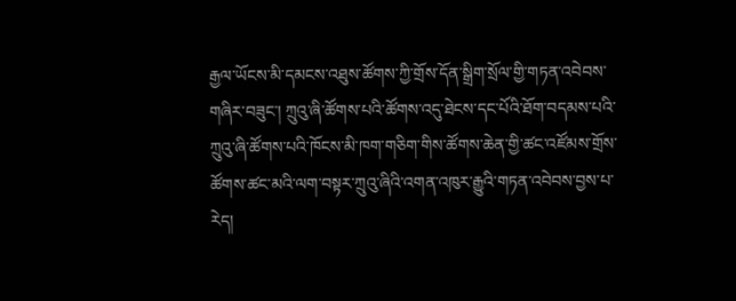རྒྱལ་ཡོངས་མི་དམངས་འཐུས་ཚོགས་ཀྱི་གྲོས་དོན་སྒྲིག་སྲོལ་གྱི་གཏན་འབེབས་གཞིར་བཟུང་། ཀྲུའུ་ཞི་ཚོགས་པའི་ཚོགས་འདུ་ཐེངས་དང་པོའི་ཐོག་བདམས་པའི་ཀྲུའུ་ཞི་ཚོགས་པའི་ཁོངས་མི་ཁག་གཅིག་གིས་ཚོགས་ཆེན་གྱི་ཚང་འཛོམས་གྲོས་ཚོགས་ཚང་མའི་ལག་བསྟར་ཀྲུའུ་ཞིའི་འགན་འཁུར་རྒྱུའི་གཏན་འབེབས་བྱས་པ་རེད།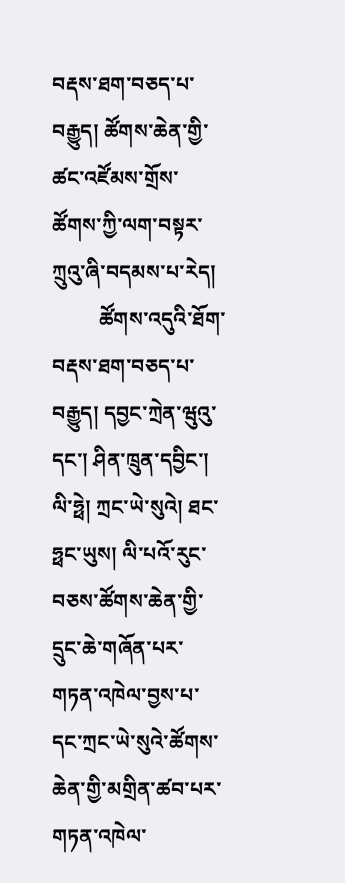བརྡས་ཐག་བཅད་པ་བརྒྱུད། ཚོགས་ཆེན་གྱི་ཚང་འཛོམས་གྲོས་ཚོགས་ཀྱི་ལག་བསྟར་ཀྲུའུ་ཞི་བདམས་པ་རེད།
         ཚོགས་འདུའི་ཐོག་བརྡས་ཐག་བཅད་པ་བརྒྱུད། དབྱང་ཀྲེན་ཝུའུ་དང་། ཤིན་ཁྲུན་དབྱིང་། ལི་ཧྥེ། ཀྲང་ཡེ་སུའེ། ཐང་ཧྥང་ཡུས། ལི་པའོ་རུང་བཅས་ཚོགས་ཆེན་གྱི་དྲུང་ཆེ་གཞོན་པར་གཏན་འཁེལ་བྱས་པ་དང་ཀྲང་ཡེ་སུའེ་ཚོགས་ཆེན་གྱི་མགྲིན་ཚབ་པར་གཏན་འཁེལ་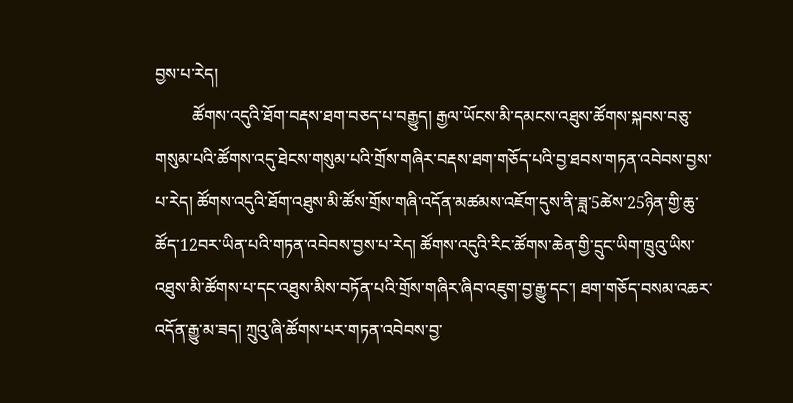བྱས་པ་རེད།
         ཚོགས་འདུའི་ཐོག་བརྡས་ཐག་བཅད་པ་བརྒྱུད། རྒྱལ་ཡོངས་མི་དམངས་འཐུས་ཚོགས་སྐབས་བཅུ་གསུམ་པའི་ཚོགས་འདུ་ཐེངས་གསུམ་པའི་གྲོས་གཞིར་བརྡས་ཐག་གཅོད་པའི་བྱ་ཐབས་གཏན་འབེབས་བྱས་པ་རེད། ཚོགས་འདུའི་ཐོག་འཐུས་མི་ཚོས་གྲོས་གཞི་འདོན་མཚམས་འཇོག་དུས་ནི་ཟླ་5ཚེས་25ཉིན་གྱི་ཆུ་ཚོད་12བར་ཡིན་པའི་གཏན་འབེབས་བྱས་པ་རེད། ཚོགས་འདུའི་རིང་ཚོགས་ཆེན་གྱི་དྲུང་ཡིག་ཁྲུའུ་ཡིས་འཐུས་མི་ཚོགས་པ་དང་འཐུས་མིས་བཏོན་པའི་གྲོས་གཞིར་ཞིབ་འཇུག་བྱ་རྒྱུ་དང་། ཐག་གཅོད་བསམ་འཆར་འདོན་རྒྱུ་མ་ཟད། ཀྲུའུ་ཞི་ཚོགས་པར་གཏན་འབེབས་བྱ་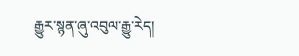རྒྱུར་སྙན་ཞུ་འབུལ་རྒྱུ་རེད།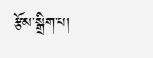རྩོམ་སྒྲིག་པ།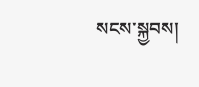སངས་སྐྱབས།